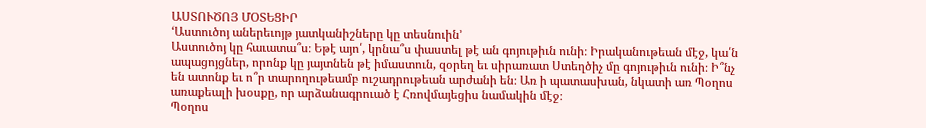ԱՍՏՈՒԾՈՅ ՄՕՏԵՑԻՐ
‘Աստուծոյ աներեւոյթ յատկանիշները կը տեսնուին’
Աստուծոյ կը հաւատա՞ս։ Եթէ այո՛, կրնա՞ս փաստել թէ ան գոյութիւն ունի։ Իրականութեան մէջ, կա՛ն ապացոյցներ, որոնք կը յայտնեն թէ իմաստուն, զօրեղ եւ սիրառատ Ստեղծիչ մը գոյութիւն ունի։ Ի՞նչ են ատոնք եւ ո՞ր տարողութեամբ ուշադրութեան արժանի են։ Առ ի պատասխան, նկատի առ Պօղոս առաքեալի խօսքը, որ արձանագրուած է Հռովմայեցիս նամակին մէջ։
Պօղոս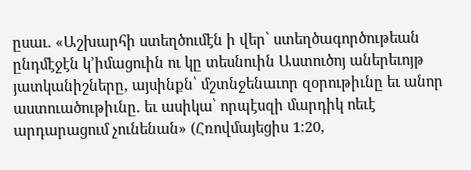ըսաւ. «Աշխարհի ստեղծումէն ի վեր՝ ստեղծագործութեան ընդմէջէն կ’իմացուին ու կը տեսնուին Աստուծոյ աներեւոյթ յատկանիշները, այսինքն՝ մշտնջենաւոր զօրութիւնը եւ անոր աստուածութիւնը. եւ ասիկա՝ որպէսզի մարդիկ ոեւէ արդարացում չունենան» (Հռովմայեցիս 1։20,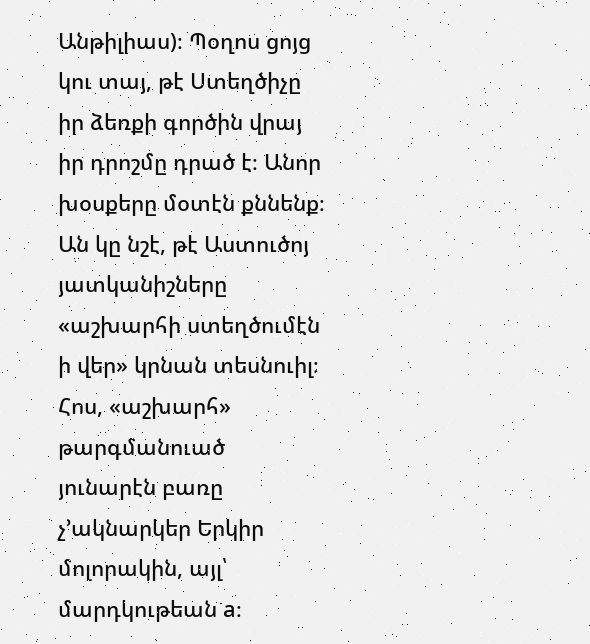Անթիլիաս)։ Պօղոս ցոյց կու տայ, թէ Ստեղծիչը իր ձեռքի գործին վրայ իր դրոշմը դրած է։ Անոր խօսքերը մօտէն քննենք։
Ան կը նշէ, թէ Աստուծոյ յատկանիշները «աշխարհի ստեղծումէն ի վեր» կրնան տեսնուիլ։ Հոս, «աշխարհ» թարգմանուած յունարէն բառը չ’ակնարկեր Երկիր մոլորակին, այլ՝ մարդկութեան a։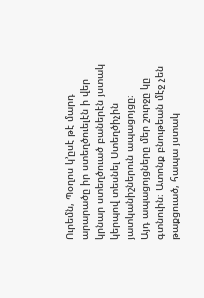Ուրեմն, Պօղոս կ’ըսէ թէ մարդ արարածը իր ստեղծուելէն ի վեր կրնար ստեղծուած բաներէն յստակ կերպով տեսնել Ստեղծիչին յատկանիշներուն ապացոյցը։
Այդ ապացոյցները մեր շուրջը կը գտնուին։ Ատոնք բնութեան մէջ չեն թաքցուած, հապա յստակ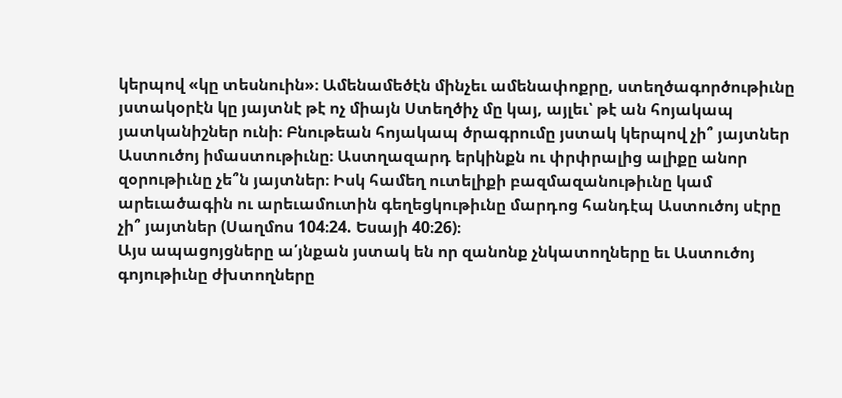կերպով «կը տեսնուին»։ Ամենամեծէն մինչեւ ամենափոքրը, ստեղծագործութիւնը յստակօրէն կը յայտնէ թէ ոչ միայն Ստեղծիչ մը կայ, այլեւ՝ թէ ան հոյակապ յատկանիշներ ունի։ Բնութեան հոյակապ ծրագրումը յստակ կերպով չի՞ յայտներ Աստուծոյ իմաստութիւնը։ Աստղազարդ երկինքն ու փրփրալից ալիքը անոր զօրութիւնը չե՞ն յայտներ։ Իսկ համեղ ուտելիքի բազմազանութիւնը կամ արեւածագին ու արեւամուտին գեղեցկութիւնը մարդոց հանդէպ Աստուծոյ սէրը չի՞ յայտներ (Սաղմոս 104։24. Եսայի 40։26)։
Այս ապացոյցները ա՛յնքան յստակ են որ զանոնք չնկատողները եւ Աստուծոյ գոյութիւնը ժխտողները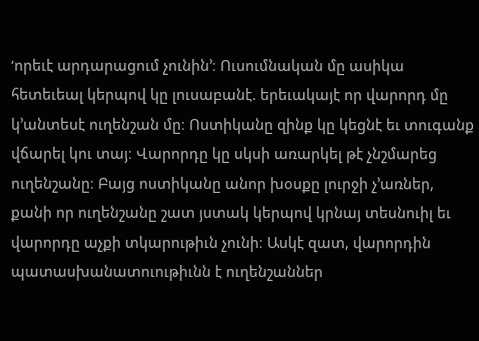‘որեւէ արդարացում չունին’։ Ուսումնական մը ասիկա հետեւեալ կերպով կը լուսաբանէ. երեւակայէ որ վարորդ մը կ’անտեսէ ուղենշան մը։ Ոստիկանը զինք կը կեցնէ եւ տուգանք վճարել կու տայ։ Վարորդը կը սկսի առարկել թէ չնշմարեց ուղենշանը։ Բայց ոստիկանը անոր խօսքը լուրջի չ’առներ, քանի որ ուղենշանը շատ յստակ կերպով կրնայ տեսնուիլ եւ վարորդը աչքի տկարութիւն չունի։ Ասկէ զատ, վարորդին պատասխանատուութիւնն է ուղենշաններ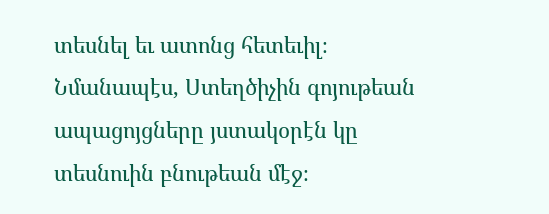տեսնել եւ ատոնց հետեւիլ։ Նմանապէս, Ստեղծիչին գոյութեան ապացոյցները յստակօրէն կը տեսնուին բնութեան մէջ։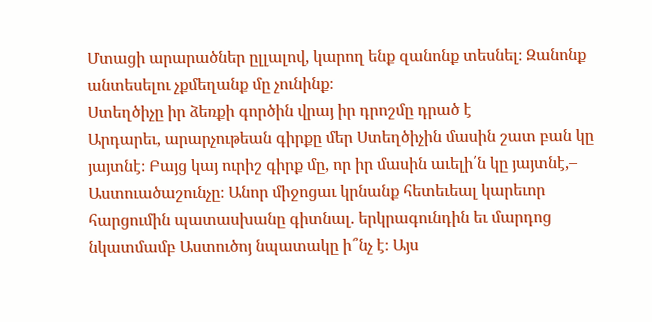Մտացի արարածներ ըլլալով, կարող ենք զանոնք տեսնել։ Զանոնք անտեսելու չքմեղանք մը չունինք։
Ստեղծիչը իր ձեռքի գործին վրայ իր դրոշմը դրած է
Արդարեւ, արարչութեան գիրքը մեր Ստեղծիչին մասին շատ բան կը յայտնէ։ Բայց կայ ուրիշ գիրք մը, որ իր մասին աւելի՛ն կը յայտնէ,– Աստուածաշունչը։ Անոր միջոցաւ կրնանք հետեւեալ կարեւոր հարցումին պատասխանը գիտնալ. երկրագունդին եւ մարդոց նկատմամբ Աստուծոյ նպատակը ի՞նչ է։ Այս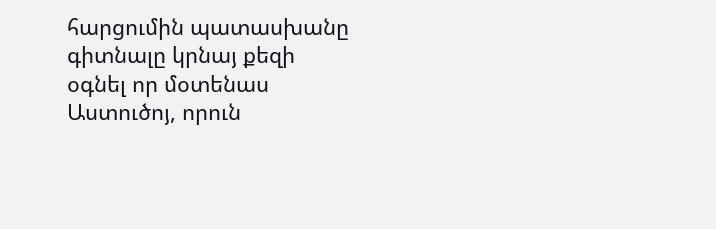հարցումին պատասխանը գիտնալը կրնայ քեզի օգնել որ մօտենաս Աստուծոյ, որուն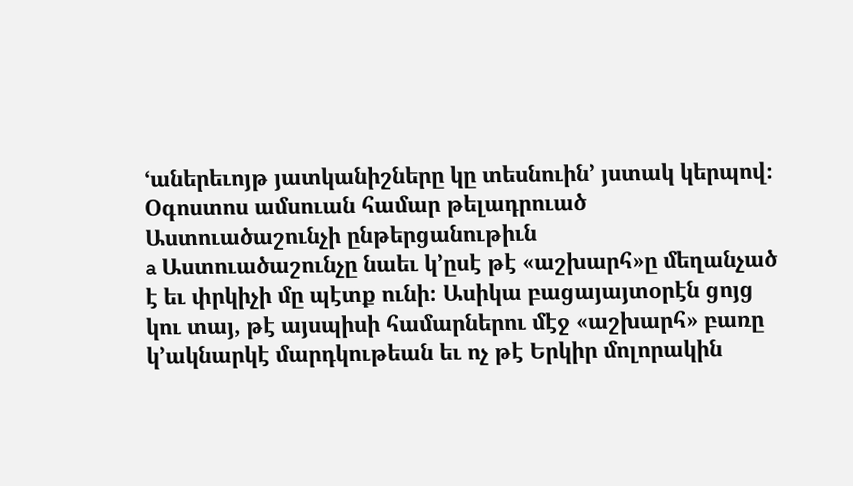‘աներեւոյթ յատկանիշները կը տեսնուին’ յստակ կերպով։
Օգոստոս ամսուան համար թելադրուած Աստուածաշունչի ընթերցանութիւն
a Աստուածաշունչը նաեւ կ’ըսէ թէ «աշխարհ»ը մեղանչած է եւ փրկիչի մը պէտք ունի։ Ասիկա բացայայտօրէն ցոյց կու տայ, թէ այսպիսի համարներու մէջ «աշխարհ» բառը կ’ակնարկէ մարդկութեան եւ ոչ թէ Երկիր մոլորակին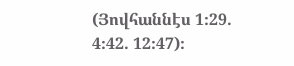(Յովհաննէս 1։29. 4։42. 12։47)։